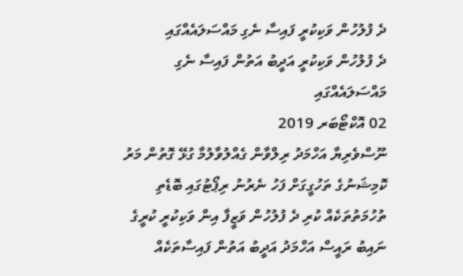ދެ ފުލުހުން ވަކިކުރީ ފައިސާ ނެގި މައްސަލައެއްގައި
ދެ ފުލުހުން ވަކިކުރީ އަދީބު އަތުން ފައިސާ ނެގި މައްސަލައެއްގައި
02 އޮކްޓޯބަރ 2019
ނޫސްވެރިޔާ އަހްމަދު ރިލްވާން ގެއްލުވާލުމާ ގުޅޭ ގޮތުން މަރު ކޮމިޝަނުގެ ތަހުގީގަށް ފަހު ނެރުނު ރިޕޯޓުގައި ބޮޑެތި ތުހުމަތުތަކެއް ކުރި ދެ ފުލުހުން ވަޒީފާ އިން ވަކިކުރީ ކުރީގެ ނައިބު ރައީސް އަހްމަދު އަދީބު އަތުން ފައިސާތަކެއް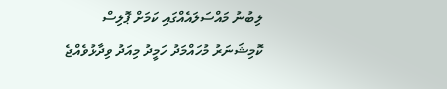ލިބުނު މައްސަލައެއްގައި ކަމަށް ޕޮލިސް ކޮމިޝަނަރު މުހައްމަދު ހަމީދު މިއަދު ވިދާޅުވެއްޖެ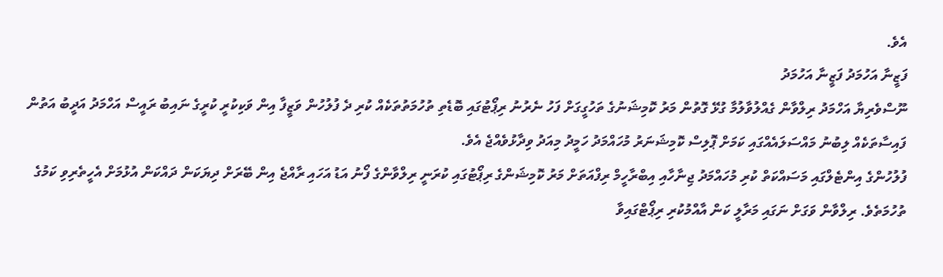އެވެ.
ފަޒީނާ އަހުމަދު ފަޒީނާ އަހުމަދު
ނޫސްވެރިޔާ އަހްމަދު ރިލްވާން ގެއްލުވާލުމާ ގުޅޭ ގޮތުން މަރު ކޮމިޝަނުގެ ތަހުގީގަށް ފަހު ނެރުނު ރިޕޯޓުގައި ބޮޑެތި ތުހުމަތުތަކެއް ކުރި ދެ ފުލުހުން ވަޒީފާ އިން ވަކިކުރީ ކުރީގެ ނައިބު ރައީސް އަހްމަދު އަދީބު އަތުން ފައިސާތަކެއް ލިބުނު މައްސަލައެއްގައި ކަމަށް ޕޮލިސް ކޮމިޝަނަރު މުހައްމަދު ހަމީދު މިއަދު ވިދާޅުވެއްޖެ އެވެ.
ފުލުހުންގެ އިންޓެލްގައި މަސައްކަތް ކުރި މުހައްމަދު ޖިނާހާއި އިބްރާހީމް ރިފްއަތަށް މަރު ކޮމިޝަންގެ ރިޕޯޓުގައި ކުރަނީ ރިލްވާންގެ ފޯނު އަޑު އަހައި ރާއްޖެ އިން ބޭރަށް ދިޔަކަން ދައްކަން އުޅުމަށް އެހީތެރިވި ކަމުގެ ތުހުމަތެވެ. ރިލްވާން ވަގަށް ނަގައި މަރާލީ ކަން އާއްމުކުރި ރިޕޯޓްގައިވާ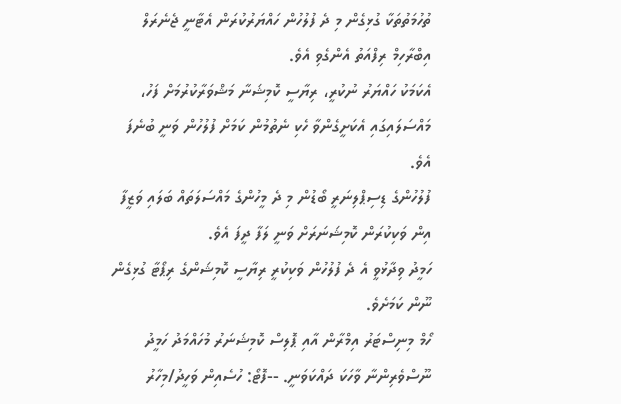ތުހުމަތުތަކާ ގުޅިގެން މި ދެ ފުލުހުން ހައްޔަރުކުރަން އެޓާނީ ޖެނެރަލް އިބްރާހިމް ރިފްއަތު އެންގެވި އެވެ.
އެކަމަކު ހައްޔަރު ނުކުރީ، ރިޔާސީ ކޮމިޝަނާ މަޝްވަރާކުރުމަށް ފަހު، މައްސަލައިގައި އެކަށީގެންވާ ހެކި ނެތުމުން ކަމަށް ފުލުހުން ވަނީ ބުނެފަ އެވެ.
ފުލުހުންގެ ޑިސިޕްލިނަރީ ބޯޑުން މި ދެ މީހުންގެ މައްސަލަތައް ބަލައި ވަޒީފާ އިން ވަކިކުރަން ކޮމިޝަނަރަށް ވަނީ ލަފާ ދީފަ އެވެ.
ހަމީދު ވިދާޅުވީ އެ ދެ ފުލުހުން ވަކިކުރީ ރިޔާސީ ކޮމިޝަންގެ ރިޕޯޓާ ގުޅިގެން ނޫން ކަމަށެވެ.
ހޯމް މިނިސްޓަރު އިމްރާން އާއި ޕޮލިސް ކޮމިޝަނަރު މުހައްމަދު ހަމީދު ނޫސްވެރިންނާ ވާހަކަ ދައްކަވަނީ. --ފޮޓޯ: ހުސެއިން ވަހީދު/މިހާރު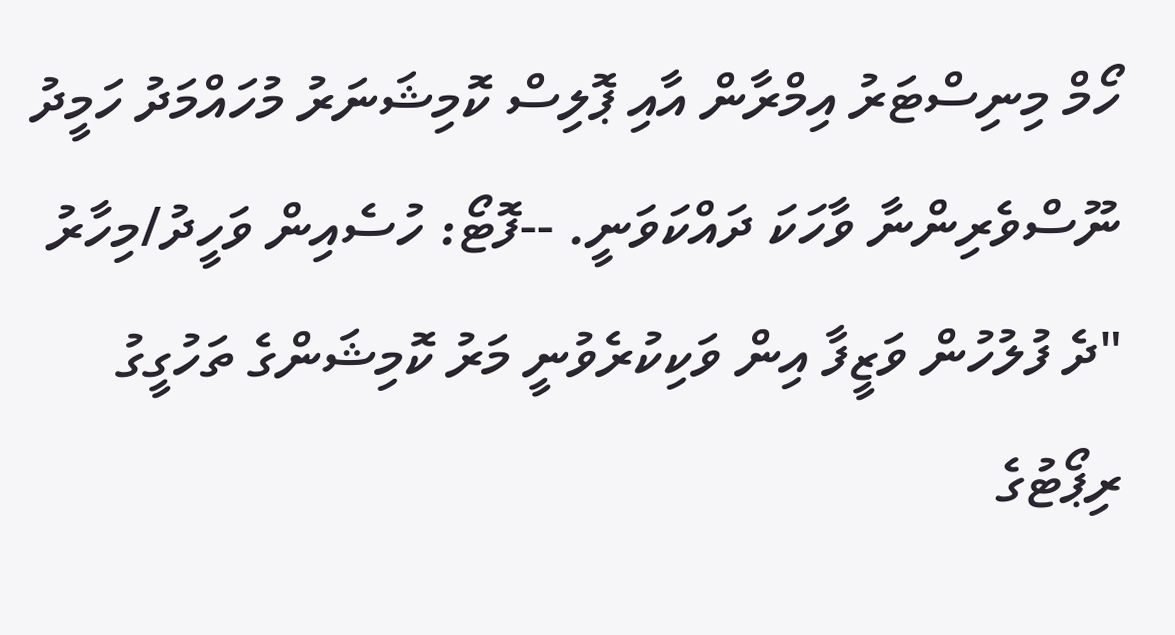ހޯމް މިނިސްޓަރު އިމްރާން އާއި ޕޮލިސް ކޮމިޝަނަރު މުހައްމަދު ހަމީދު ނޫސްވެރިންނާ ވާހަކަ ދައްކަވަނީ. --ފޮޓޯ: ހުސެއިން ވަހީދު/މިހާރު
"ދެ ފުލުހުން ވަޒީފާ އިން ވަކިކުރެވުނީ މަރު ކޮމިޝަންގެ ތަހުގީގު ރިޕޯޓުގެ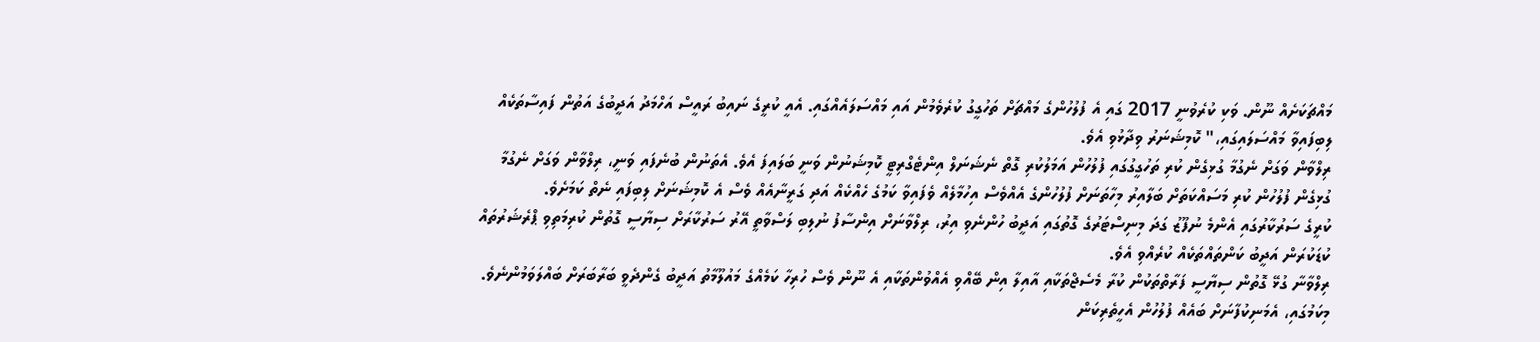މައްޗަކަށެއް ނޫން. ވަކި ކުރެވުނީ 2017 ގައި އެ ފުލުހުންގެ މައްޗަށް ތަހުގީގު ކުރެވެމުން އައި މައްސަލައެއްގައި. އެއީ ކުރީގެ ނައިބު ރައީސް އަހްމަދު އަދީބުގެ އަތުން ފައިސާތަކެއް ލިބިފައިވާ މައްސަލައިގައި،" ކޮމިޝަނަރު ވިދާޅުވި އެވެ.
ރިލްވާން ވަގަށް ނެގުމާ ގުޅިގެން ކުރި ތަހުގީގުގައި ފުލުހުން އަމަލުކުރި ގޮތް ނެޝަނަލް އިންޓެގްރިޓީ ކޮމިޝަނުން ވަނީ ބަލައިފަ އެވެ. އެތަނުން ބުނެފައި ވަނީ، ރިލްވާން ވަގަށް ނެގުމާ ގުޅިގެން ފުލުހުން ކުރި މަސައްކަތަށް ބަލާއިރު މިހާތަނަށް ފުލުހުންގެ އެއްވެސް އިހުމާލެއް ވެފައިވާ ކަމުގެ ހެއްކެއް އަދި ގަރީނާއެއް ވެސް އެ ކޮމިޝަނަށް ލިބިފައި ނެތް ކަމަށެވެ.
ކުރީގެ ސަރުކާރުގައި އެންމެ ނުފޫޒު ގަދަ މިނިސްޓަރުގެ ގޮތުގައި އަދީބު ހުންނެވި އިރު، ރިލްވާނަށް އިންސާފު ނުލިބި ލަސްވާތީ އޭރު ސަރުކާރަށް ސިޔާސީ ގޮތުން ކުރިމަތިވި ޕްރެޝަރުތައް ކުޑަކުރަން އަދީބު ކަންތައްތަކެއް ކުރެއްވި އެވެ.
ރިލްވާނާ ގުޅޭ ގޮތުން ސިޔާސީ ފަރާތްތަކުން ކުރާ މެސެޖްތަކާއި އާއިލާ އިން ބޭއްވި އެއްވުންތަކާއި އެ ނޫން ވެސް ހުރިހާ ކަމެއްގެ މައުލޫމާތު އަދީބު ގެންދެވީ ބަރާބަރަށް ބައްލަވަމުންނެވެ. މިކަމުގައި، އެމަނިކުފާނަށް ބައެއް ފުލުހުން އެހީތެރިކަން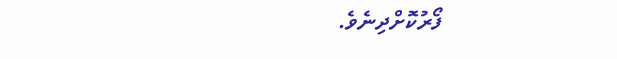ފޯރުކޮށްދިނެވެ.